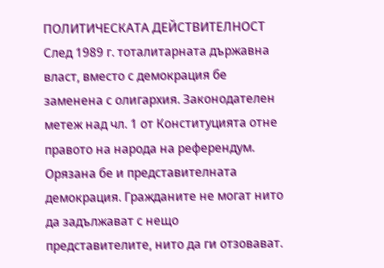ПОЛИТИЧЕСКАТА ДЕЙСТВИТЕЛНОСТ
След 1989 г. тоталитарната държавна власт, вместо с демокрация бе заменена с олигархия. Законодателен метеж над чл. 1 от Конституцията отне правото на народа на референдум. Орязана бе и представителната демокрация. Гражданите не могат нито да задължават с нещо представителите, нито да ги отзовават.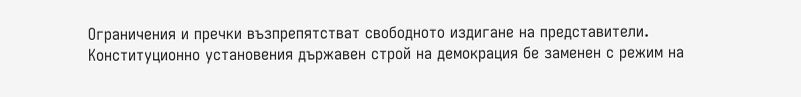Ограничения и пречки възпрепятстват свободното издигане на представители.
Конституционно установения държавен строй на демокрация бе заменен с режим на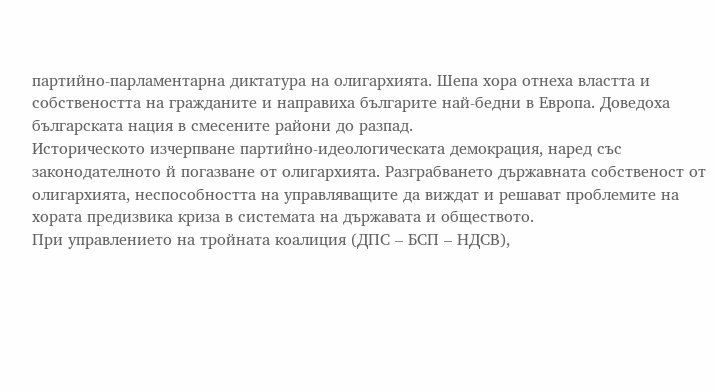партийно-парламентарна диктатура на олигархията. Шепа хора отнеха властта и собствеността на гражданите и направиха българите най-бедни в Европа. Доведоха българската нация в смесените райони до разпад.
Историческото изчерпване партийно-идеологическата демокрация, наред със законодателното й погазване от олигархията. Разграбването държавната собственост от олигархията, неспособността на управляващите да виждат и решават проблемите на хората предизвика криза в системата на държавата и обществото.
При управлението на тройната коалиция (ДПС – БСП – НДСВ),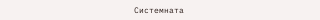Системната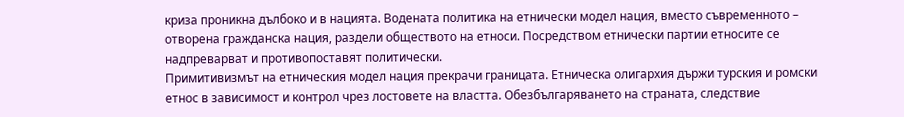криза проникна дълбоко и в нацията. Водената политика на етнически модел нация, вместо съвременното – отворена гражданска нация, раздели обществото на етноси. Посредством етнически партии етносите се надпреварват и противопоставят политически.
Примитивизмът на етническия модел нация прекрачи границата. Етническа олигархия държи турския и ромски етнос в зависимост и контрол чрез лостовете на властта. Обезбългаряването на страната, следствие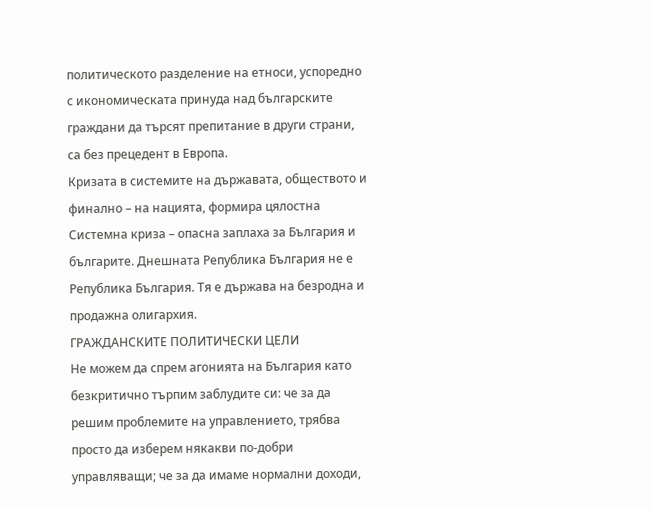политическото разделение на етноси, успоредно с икономическата принуда над българските граждани да търсят препитание в други страни, са без прецедент в Европа.
Кризата в системите на държавата, обществото и финално – на нацията, формира цялостна Системна криза – опасна заплаха за България и българите. Днешната Република България не е Република България. Тя е държава на безродна и продажна олигархия.
ГРАЖДАНСКИТЕ ПОЛИТИЧЕСКИ ЦЕЛИ
Не можем да спрем агонията на България като безкритично търпим заблудите си: че за да решим проблемите на управлението, трябва просто да изберем някакви по-добри управляващи; че за да имаме нормални доходи,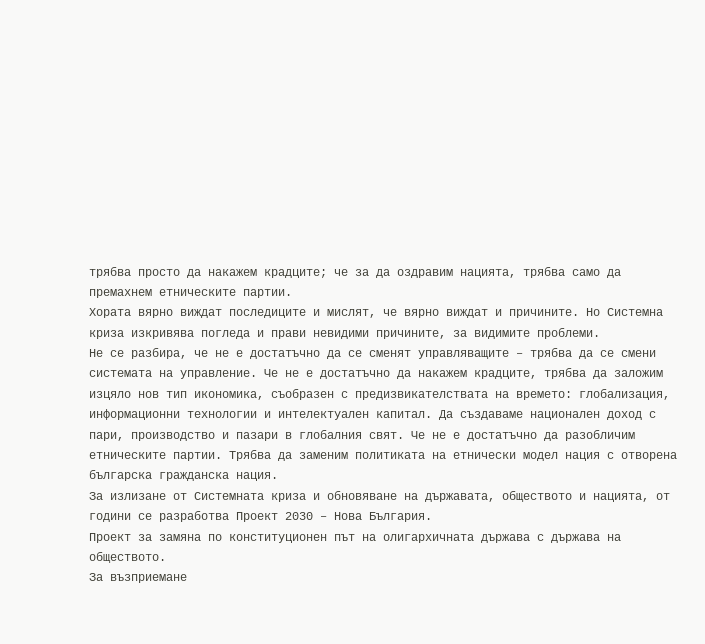трябва просто да накажем крадците; че за да оздравим нацията, трябва само да премахнем етническите партии.
Хората вярно виждат последиците и мислят, че вярно виждат и причините. Но Системна криза изкривява погледа и прави невидими причините, за видимите проблеми.
Не се разбира, че не е достатъчно да се сменят управляващите – трябва да се смени системата на управление. Че не е достатъчно да накажем крадците, трябва да заложим изцяло нов тип икономика, съобразен с предизвикателствата на времето: глобализация, информационни технологии и интелектуален капитал. Да създаваме национален доход с пари, производство и пазари в глобалния свят. Че не е достатъчно да разобличим етническите партии. Трябва да заменим политиката на етнически модел нация с отворена българска гражданска нация.
За излизане от Системната криза и обновяване на държавата, обществото и нацията, от години се разработва Проект 2030 – Нова България.
Проект за замяна по конституционен път на олигархичната държава с държава на обществото.
За възприемане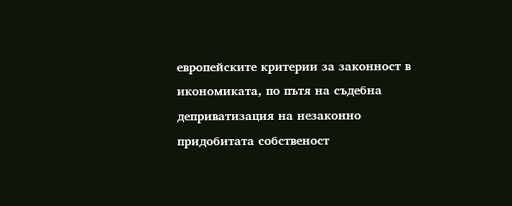европейските критерии за законност в икономиката, по пътя на съдебна деприватизация на незаконно придобитата собственост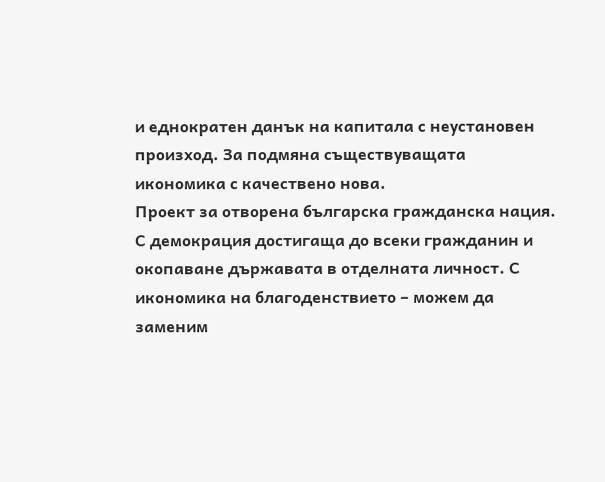и еднократен данък на капитала с неустановен произход. За подмяна съществуващата икономика с качествено нова.
Проект за отворена българска гражданска нация.
С демокрация достигаща до всеки гражданин и окопаване държавата в отделната личност. С икономика на благоденствието – можем да заменим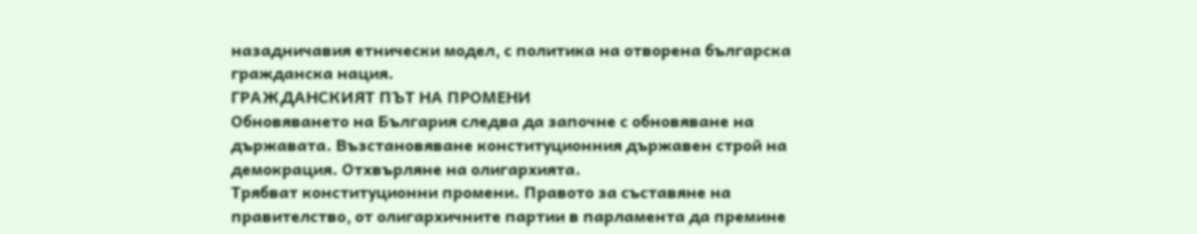назадничавия етнически модел, с политика на отворена българска гражданска нация.
ГРАЖДАНСКИЯТ ПЪТ НА ПРОМЕНИ
Обновяването на България следва да започне с обновяване на държавата. Възстановяване конституционния държавен строй на демокрация. Отхвърляне на олигархията.
Трябват конституционни промени. Правото за съставяне на правителство, от олигархичните партии в парламента да премине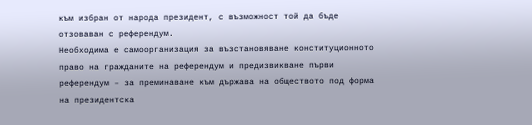към избран от народа президент, с възможност той да бъде отзоваван с референдум.
Необходима е самоорганизация за възстановяване конституционното право на гражданите на референдум и предизвикване първи референдум – за преминаване към държава на обществото под форма на президентска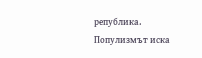република.
Популизмът иска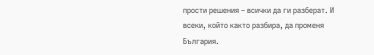прости решения – всички да ги разберат. И всеки, който както разбира, да променя България.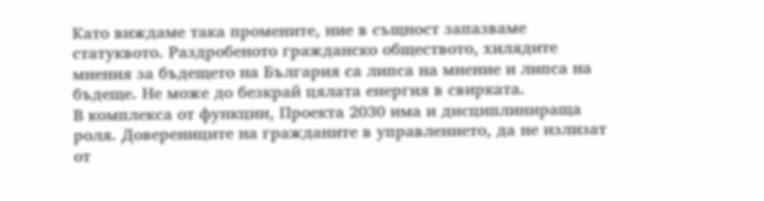Като виждаме така промените, ние в същност запазваме статуквото. Раздробеното гражданско обществото, хилядите мнения за бъдещето на България са липса на мнение и липса на бъдеще. Не може до безкрай цялата енергия в свирката.
В комплекса от функции, Проекта 2030 има и дисциплинираща роля. Доверениците на гражданите в управлението, да не излизат от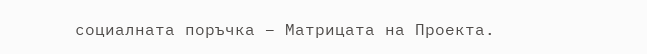социалната поръчка – Матрицата на Проекта.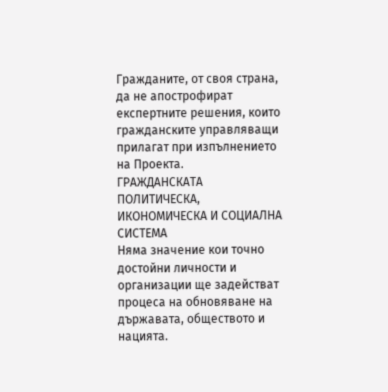Гражданите, от своя страна, да не апострофират експертните решения, които гражданските управляващи прилагат при изпълнението на Проекта.
ГРАЖДАНСКАТА ПОЛИТИЧЕСКА, ИКОНОМИЧЕСКА И СОЦИАЛНА СИСТЕМА
Няма значение кои точно достойни личности и организации ще задействат процеса на обновяване на държавата, обществото и нацията.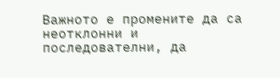Важното е промените да са неотклонни и последователни, да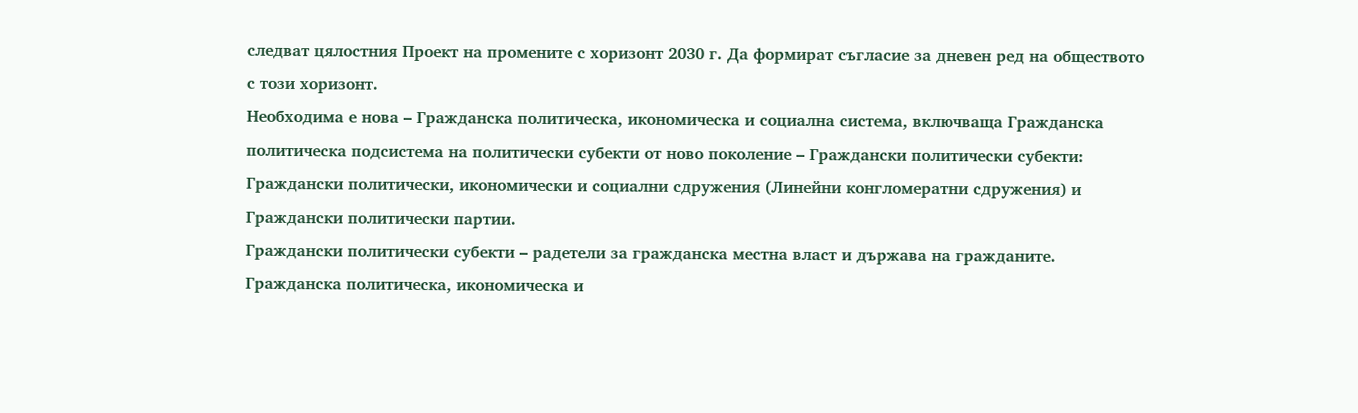следват цялостния Проект на промените с хоризонт 2030 г. Да формират съгласие за дневен ред на обществото с този хоризонт.
Необходима е нова – Гражданска политическа, икономическа и социална система, включваща Гражданска политическа подсистема на политически субекти от ново поколение – Граждански политически субекти: Граждански политически, икономически и социални сдружения (Линейни конгломератни сдружения) и Граждански политически партии.
Граждански политически субекти – радетели за гражданска местна власт и държава на гражданите. Гражданска политическа, икономическа и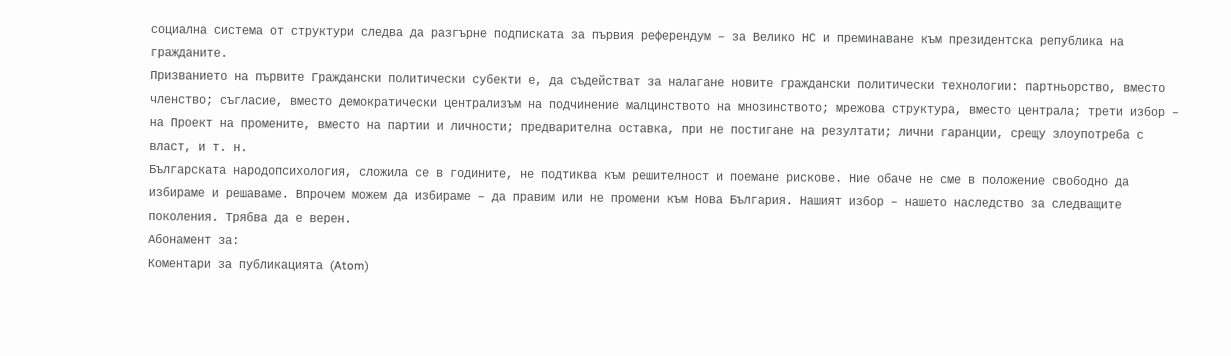социална система от структури следва да разгърне подписката за първия референдум – за Велико НС и преминаване към президентска република на гражданите.
Призванието на първите Граждански политически субекти е, да съдействат за налагане новите граждански политически технологии: партньорство, вместо членство; съгласие, вместо демократически централизъм на подчинение малцинството на мнозинството; мрежова структура, вместо централа; трети избор – на Проект на промените, вместо на партии и личности; предварителна оставка, при не постигане на резултати; лични гаранции, срещу злоупотреба с власт, и т. н.
Българската народопсихология, сложила се в годините, не подтиква към решителност и поемане рискове. Ние обаче не сме в положение свободно да избираме и решаваме. Впрочем можем да избираме – да правим или не промени към Нова България. Нашият избор – нашето наследство за следващите поколения. Трябва да е верен.
Абонамент за:
Коментари за публикацията (Atom)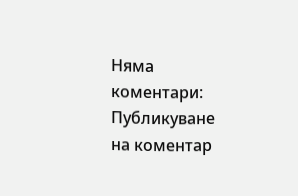Няма коментари:
Публикуване на коментар